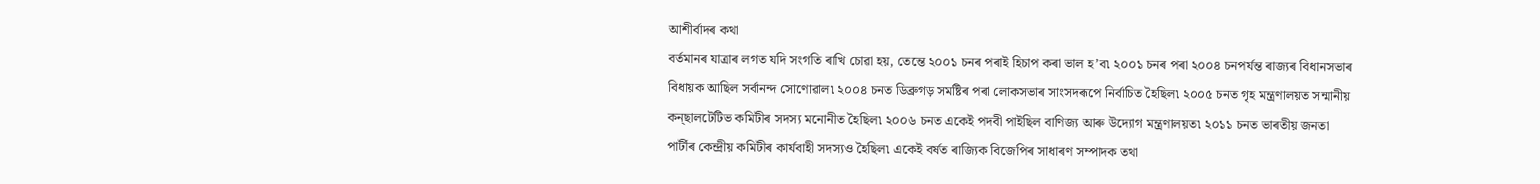আশীৰ্বাদৰ কথা
বৰ্তমানৰ যাত্ৰাৰ লগত যদি সংগতি ৰাখি চোৱা হয়, তেন্তে ২০০১ চনৰ পৰাই হিচাপ কৰা ভাল হ’ব৷ ২০০১ চনৰ পৰা ২০০৪ চনপৰ্যন্ত ৰাজ্যৰ বিধানসভাৰ বিধায়ক আছিল সৰ্বানন্দ সোণোৱাল৷ ২০০৪ চনত ডিব্ৰুগড় সমষ্টিৰ পৰা লোকসভাৰ সাংসদৰূপে নিৰ্বাচিত হৈছিল৷ ২০০৫ চনত গৃহ মন্ত্ৰণালয়ত সন্মানীয় কন্ছালটেটিভ কমিটীৰ সদস্য মনোনীত হৈছিল৷ ২০০৬ চনত একেই পদবী পাইছিল বাণিজ্য আৰু উদ্যোগ মন্ত্ৰণালয়ত৷ ২০১১ চনত ভাৰতীয় জনতা পাৰ্টীৰ কেন্দ্ৰীয় কমিটীৰ কাৰ্যবাহী সদস্যও হৈছিল৷ একেই বৰ্ষত ৰাজ্যিক বিজেপিৰ সাধাৰণ সম্পাদক তথা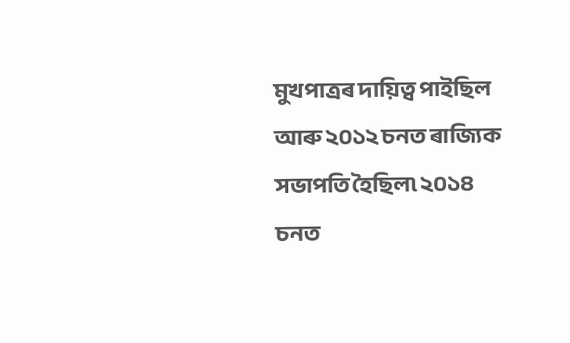মুখপাত্ৰৰ দায়িত্ব পাইছিল আৰু ২০১২ চনত ৰাজ্যিক সভাপতি হৈছিল৷ ২০১৪ চনত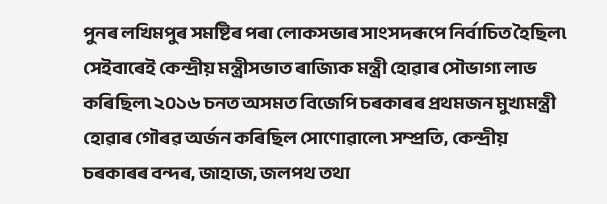পুনৰ লখিমপুৰ সমষ্টিৰ পৰা লোকসভাৰ সাংসদৰূপে নিৰ্বাচিত হৈছিল৷ সেইবাৰেই কেন্দ্ৰীয় মন্ত্ৰীসভাত ৰাজ্যিক মন্ত্ৰী হোৱাৰ সৌভাগ্য লাভ কৰিছিল৷ ২০১৬ চনত অসমত বিজেপি চৰকাৰৰ প্ৰথমজন মুখ্যমন্ত্ৰী হোৱাৰ গৌৰৱ অৰ্জন কৰিছিল সোণোৱালে৷ সম্প্ৰতি, কেন্দ্ৰীয় চৰকাৰৰ বন্দৰ, জাহাজ, জলপথ তথা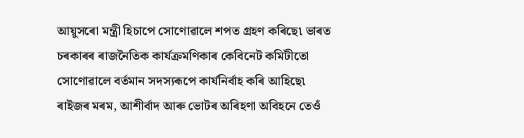আয়ুসৰো মন্ত্ৰী হিচাপে সোণোৱালে শপত গ্ৰহণ কৰিছে৷ ভাৰত চৰকাৰৰ ৰাজনৈতিক কাৰ্যক্ৰমণিকাৰ কেবিনেট কমিটীতো সোণোৱালে বৰ্তমান সদস্যৰূপে কাৰ্যনিৰ্বাহ কৰি আহিছে৷ ৰাইজৰ মৰম, আশীৰ্বাদ আৰু ভোটৰ অৰিহণা অবিহনে তেওঁ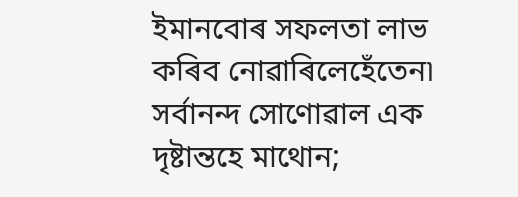ইমানবোৰ সফলতা লাভ কৰিব নোৱাৰিলেহেঁতেন৷ সৰ্বানন্দ সোণোৱাল এক দৃষ্টান্তহে মাথোন;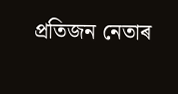প্ৰতিজন নেতাৰ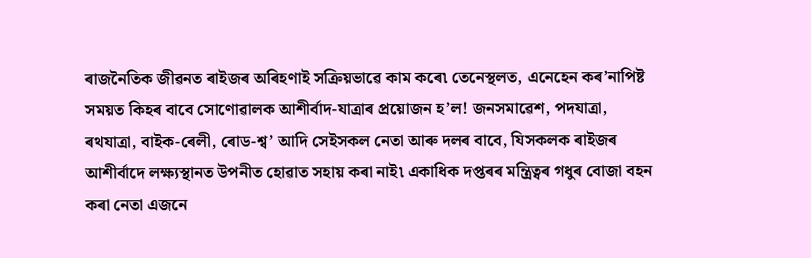ৰাজনৈতিক জীৱনত ৰাইজৰ অৰিহণাই সক্ৰিয়ভাৱে কাম কৰে৷ তেনেস্থলত, এনেহেন কৰ’নাপিষ্ট সময়ত কিহৰ বাবে সোণোৱালক আশীৰ্বাদ-যাত্ৰাৰ প্ৰয়োজন হ’ল! জনসমাৱেশ, পদযাত্ৰা, ৰথযাত্ৰা, বাইক-ৰেলী, ৰোড-শ্ব’ আদি সেইসকল নেতা আৰু দলৰ বাবে, যিসকলক ৰাইজৰ আশীৰ্বাদে লক্ষ্যস্থানত উপনীত হোৱাত সহায় কৰা নাই৷ একাধিক দপ্তৰৰ মন্ত্ৰিত্বৰ গধুৰ বোজা বহন কৰা নেতা এজনে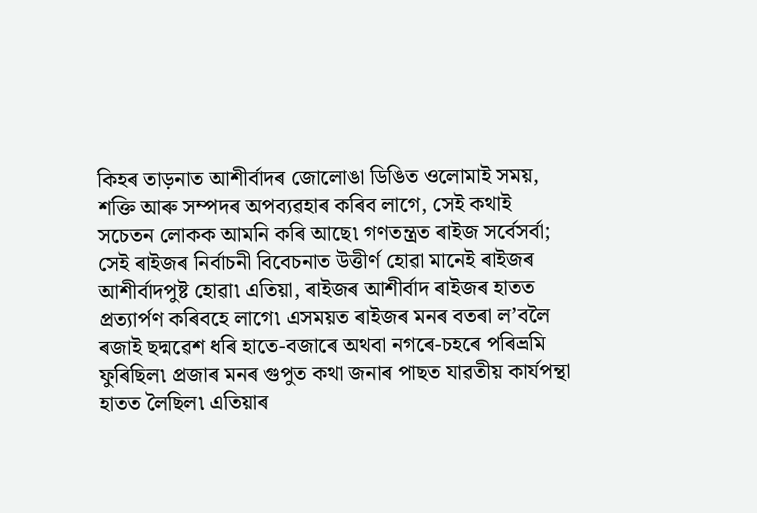কিহৰ তাড়নাত আশীৰ্বাদৰ জোলোঙা ডিঙিত ওলোমাই সময়, শক্তি আৰু সম্পদৰ অপব্যৱহাৰ কৰিব লাগে, সেই কথাই সচেতন লোকক আমনি কৰি আছে৷ গণতন্ত্ৰত ৰাইজ সৰ্বেসৰ্বা; সেই ৰাইজৰ নিৰ্বাচনী বিবেচনাত উত্তীৰ্ণ হোৱা মানেই ৰাইজৰ আশীৰ্বাদপুষ্ট হোৱা৷ এতিয়া, ৰাইজৰ আশীৰ্বাদ ৰাইজৰ হাতত প্ৰত্যাৰ্পণ কৰিবহে লাগে৷ এসময়ত ৰাইজৰ মনৰ বতৰা ল’বলৈ ৰজাই ছদ্মৱেশ ধৰি হাতে-বজাৰে অথবা নগৰে-চহৰে পৰিভ্ৰমি ফুৰিছিল৷ প্ৰজাৰ মনৰ গুপুত কথা জনাৰ পাছত যাৱতীয় কাৰ্যপন্থা হাতত লৈছিল৷ এতিয়াৰ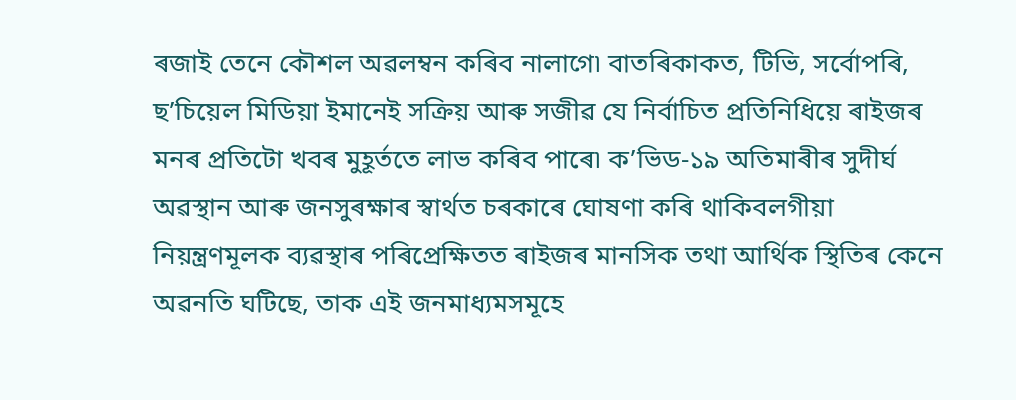ৰজাই তেনে কৌশল অৱলম্বন কৰিব নালাগে৷ বাতৰিকাকত, টিভি, সৰ্বোপৰি, ছ’চিয়েল মিডিয়া ইমানেই সক্ৰিয় আৰু সজীৱ যে নিৰ্বাচিত প্ৰতিনিধিয়ে ৰাইজৰ মনৰ প্ৰতিটো খবৰ মুহূৰ্ততে লাভ কৰিব পাৰে৷ ক’ভিড-১৯ অতিমাৰীৰ সুদীৰ্ঘ অৱস্থান আৰু জনসুৰক্ষাৰ স্বাৰ্থত চৰকাৰে ঘোষণা কৰি থাকিবলগীয়া নিয়ন্ত্ৰণমূলক ব্যৱস্থাৰ পৰিপ্ৰেক্ষিতত ৰাইজৰ মানসিক তথা আৰ্থিক স্থিতিৰ কেনে অৱনতি ঘটিছে, তাক এই জনমাধ্যমসমূহে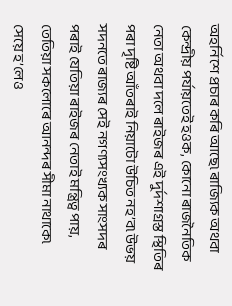অহৰ্নিশে প্ৰচাৰ কৰি আছে৷ ৰাজ্যিক অথবা কেন্দ্ৰীয় পৰ্যায়তেই হওক, কোনো ৰাজনৈতিক নেতা অথবা দলে ৰাইজৰ এই দুৰ্দশাগ্ৰস্ত স্থিতিৰ পৰা দৃষ্টি আঁতৰাই নিয়াটো উচিত নহ’ব৷ উভয় সদনতে ৰাজ্যৰ সেই নগণ্যসংখ্যক সাংসদৰ পৰাই যেতিয়া ৰাইজৰ নেতাই মন্ত্ৰিত্ব পায়, তেতিয়া সকলোৰে আনন্দৰ সীমা নাথাকে৷ সেয়ে হ’লেও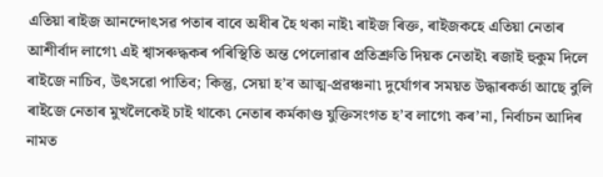এতিয়া ৰাইজ আনন্দোৎসৱ পতাৰ বাবে অধীৰ হৈ থকা নাই৷ ৰাইজ ৰিক্ত, ৰাইজকহে এতিয়া নেতাৰ আশীৰ্বাদ লাগে৷ এই শ্বাসৰুদ্ধকৰ পৰিস্থিতি অন্ত পেলোৱাৰ প্ৰতিশ্ৰুতি দিয়ক নেতাই৷ ৰজাই হুকুম দিলে ৰাইজে নাচিব, উৎসৱো পাতিব; কিন্তু, সেয়া হ’ব আত্ম-প্ৰৱঞ্চনা৷ দুৰ্যোগৰ সময়ত উদ্ধাৰকৰ্তা আছে বুলি ৰাইজে নেতাৰ মুখলৈকেই চাই থাকে৷ নেতাৰ কৰ্মকাণ্ড যুক্তিসংগত হ’ব লাগে৷ কৰ’না, নিৰ্বাচন আদিৰ নামত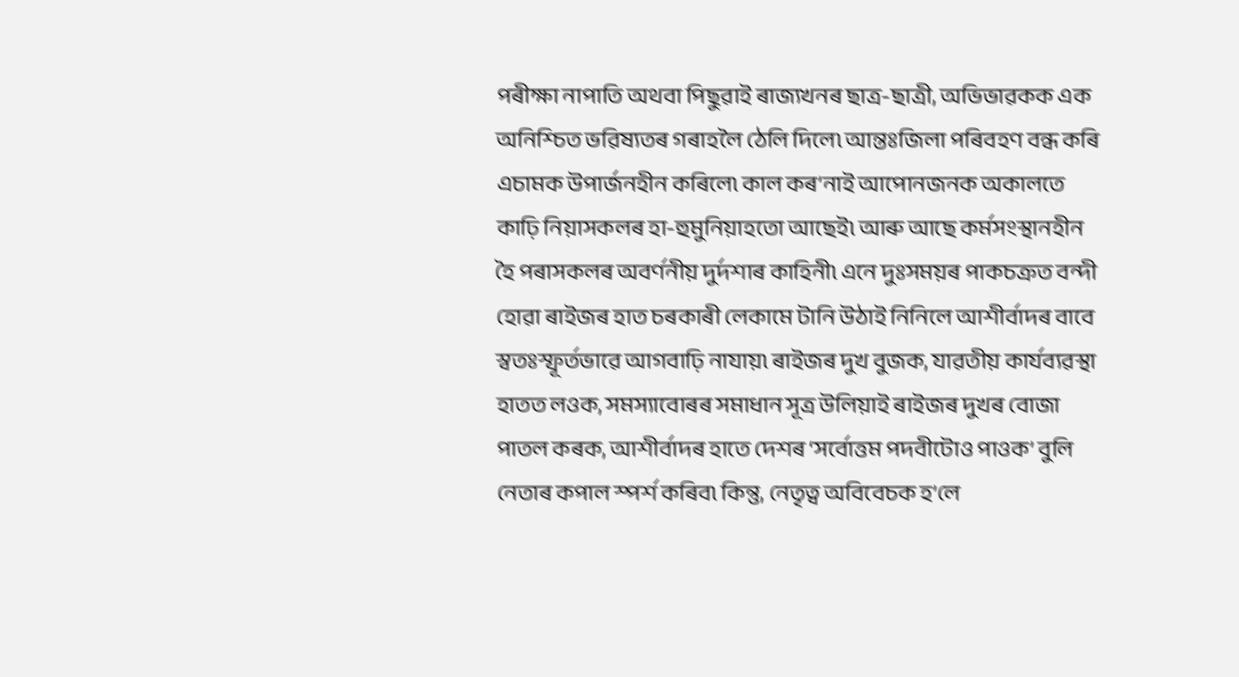পৰীক্ষা নাপাতি অথবা পিছুৱাই ৰাজ্যখনৰ ছাত্ৰ-ছাত্ৰী, অভিভাৱকক এক অনিশ্চিত ভৱিষ্যতৰ গৰাহলৈ ঠেলি দিলে৷ আন্তঃজিলা পৰিবহণ বন্ধ কৰি এচামক উপাৰ্জনহীন কৰিলে৷ কাল কৰ’নাই আপোনজনক অকালতে কাঢ়ি নিয়াসকলৰ হা-হুমুনিয়াহতো আছেই৷ আৰু আছে কৰ্মসংস্থানহীন হৈ পৰাসকলৰ অবৰ্ণনীয় দুৰ্দশাৰ কাহিনী৷ এনে দুঃসময়ৰ পাকচক্ৰত বন্দী হোৱা ৰাইজৰ হাত চৰকাৰী লেকামে টানি উঠাই নিনিলে আশীৰ্বাদৰ বাবে স্বতঃস্ফূৰ্তভাৱে আগবাঢ়ি নাযায়৷ ৰাইজৰ দুখ বুজক, যাৱতীয় কাৰ্যব্যৱস্থা হাতত লওক, সমস্যাবোৰৰ সমাধান সূত্ৰ উলিয়াই ৰাইজৰ দুখৰ বোজা পাতল কৰক, আশীৰ্বাদৰ হাতে দেশৰ ‘সৰ্বোত্তম পদবীটোও পাওক’ বুলি নেতাৰ কপাল স্পৰ্শ কৰিব৷ কিন্তু, নেতৃত্ব অবিবেচক হ’লে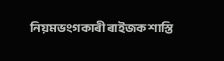নিয়মভংগকাৰী ৰাইজক শাস্তি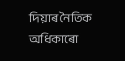দিয়াৰ নৈতিক অধিকাৰো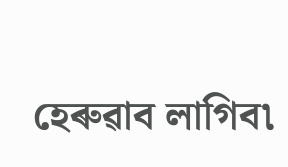হেৰুৱাব লাগিব৷